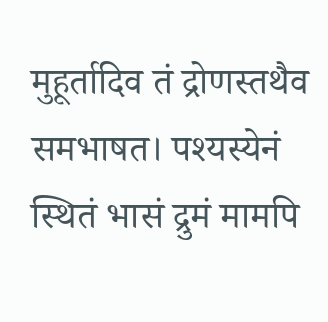मुहूर्तादिव तं द्रोणस्तथैव समभाषत। पश्यस्येनं स्थितं भासं द्रुमं मामपि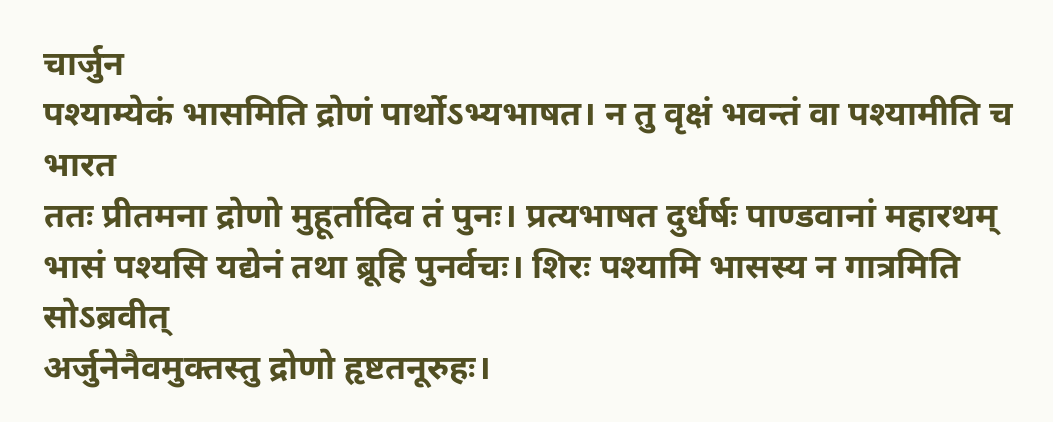चार्जुन
पश्याम्येकं भासमिति द्रोणं पार्थोऽभ्यभाषत। न तु वृक्षं भवन्तं वा पश्यामीति च भारत
ततः प्रीतमना द्रोणो मुहूर्तादिव तं पुनः। प्रत्यभाषत दुर्धर्षः पाण्डवानां महारथम्
भासं पश्यसि यद्येनं तथा ब्रूहि पुनर्वचः। शिरः पश्यामि भासस्य न गात्रमिति सोऽब्रवीत्
अर्जुनेनैवमुक्तस्तु द्रोणो हृष्टतनूरुहः।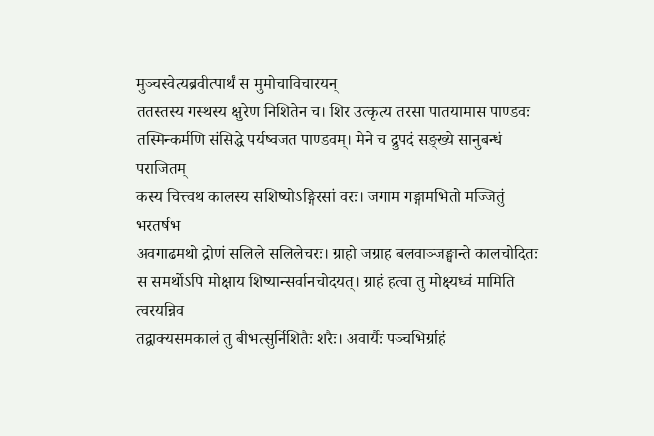मुञ्चस्वेत्यब्रवीत्पार्थं स मुमोचाविचारयन्
ततस्तस्य गस्थस्य क्षुरेण निशितेन च। शिर उत्कृत्य तरसा पातयामास पाण्डवः
तस्मिन्कर्मणि संसिद्धे पर्यष्वजत पाण्डवम्। मेने च द्रुपदं सङ्ख्ये सानुबन्धं पराजितम्
कस्य चित्त्वथ कालस्य सशिष्योऽङ्गिरसां वरः। जगाम गङ्गामभितो मज्जितुं भरतर्षभ
अवगाढमथो द्रोणं सलिले सलिलेचरः। ग्राहो जग्राह बलवाञ्जङ्घान्ते कालचोदितः
स समर्थोऽपि मोक्षाय शिष्यान्सर्वानचोदयत्। ग्राहं हत्वा तु मोक्ष्यध्वं मामिति त्वरयन्निव
तद्वाक्यसमकालं तु बीभत्सुर्निशितैः शरैः। अवार्यैः पञ्चभिर्ग्राहं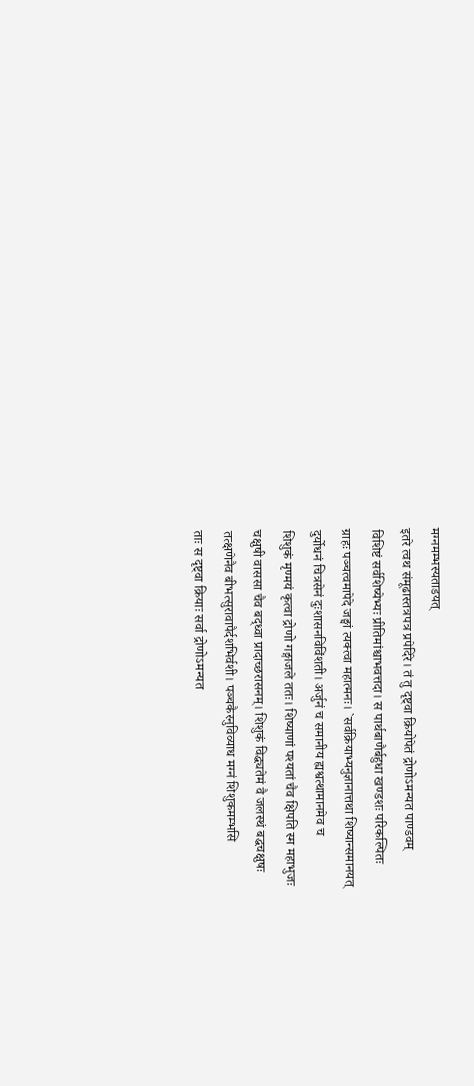मग्नमम्भस्यताडयत्
इतरे त्वथ संमूढास्तत्रपत्र प्रपेदिरे। तं तु दृष्ट्वा क्रियोपेतं द्रोणोऽमन्यत पाण्डवम्
विशिष्टं सर्वशिष्येभ्यः प्रीतिमांश्चाभवत्तदा। स पार्थबाणैर्बहुधा खण्डशः परिकल्पितः
ग्राहः पञ्चत्वमापेदे जङ्घां त्यक्त्वा महात्मनः। `सर्वक्रियाभ्यनुज्ञानात्तथा शिष्यान्समानयत्
दुर्योधनं चित्रसेनं दुःशासनविविंशती। अर्जुनं च समानीय ह्यश्वत्थामानमेव च
शिशुकं मृण्मयं कृत्वा द्रोणो गङ्गाजले ततः। शिष्याणां पश्यतां चैव क्षिपति स्म महाभुजः
चक्षुषी वाससा चैव बद्ध्वा प्रादाच्छरासनम्। शिशुकं विद्ध्यतेमं वै जलस्थं बद्धचक्षुषः
तत्क्षणेनैव बीभत्सुरावापैर्दशभिर्वशी। पञ्चकैरनुविव्याध मग्नं शिशुकमम्भसि
ताः स दृष्ट्वा क्रियाः सर्वा द्रोणोऽमन्यत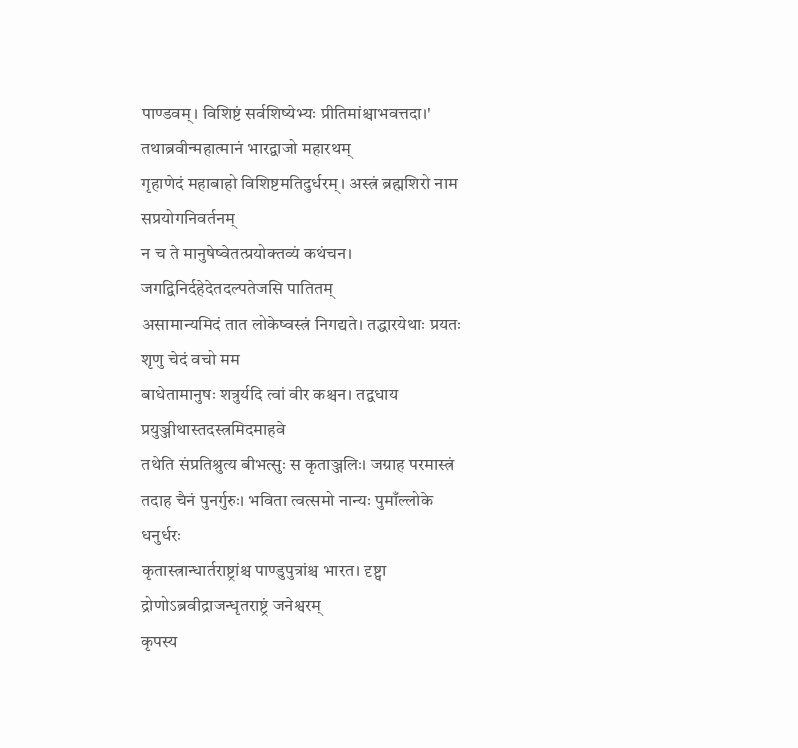पाण्डवम्। विशिष्टं सर्वशिष्येभ्यः प्रीतिमांश्चाभवत्तदा।' तथाब्रवीन्महात्मानं भारद्वाजो महारथम्
गृहाणेदं महाबाहो विशिष्टमतिदुर्धरम्। अस्त्रं ब्रह्मशिरो नाम सप्रयोगनिवर्तनम्
न च ते मानुषेष्वेतत्प्रयोक्तव्यं कथंचन। जगद्विनिर्दहेदेतदल्पतेजसि पातितम्
असामान्यमिदं तात लोकेष्वस्त्रं निगद्यते। तद्धारयेथाः प्रयतः शृणु चेदं वचो मम
बाधेतामानुषः शत्रुर्यदि त्वां वीर कश्चन। तद्वधाय प्रयुञ्जीथास्तदस्त्रमिदमाहवे
तथेति संप्रतिश्रुत्य बीभत्सुः स कृताञ्जलिः। जग्राह परमास्त्रं तदाह चैनं पुनर्गुरुः। भविता त्वत्समो नान्यः पुमाँल्लोके धनुर्धरः
कृतास्त्रान्धार्तराष्ट्रांश्च पाण्डुपुत्रांश्च भारत। दृष्ट्वा द्रोणोऽब्रवीद्राजन्धृतराष्ट्रं जनेश्वरम्
कृपस्य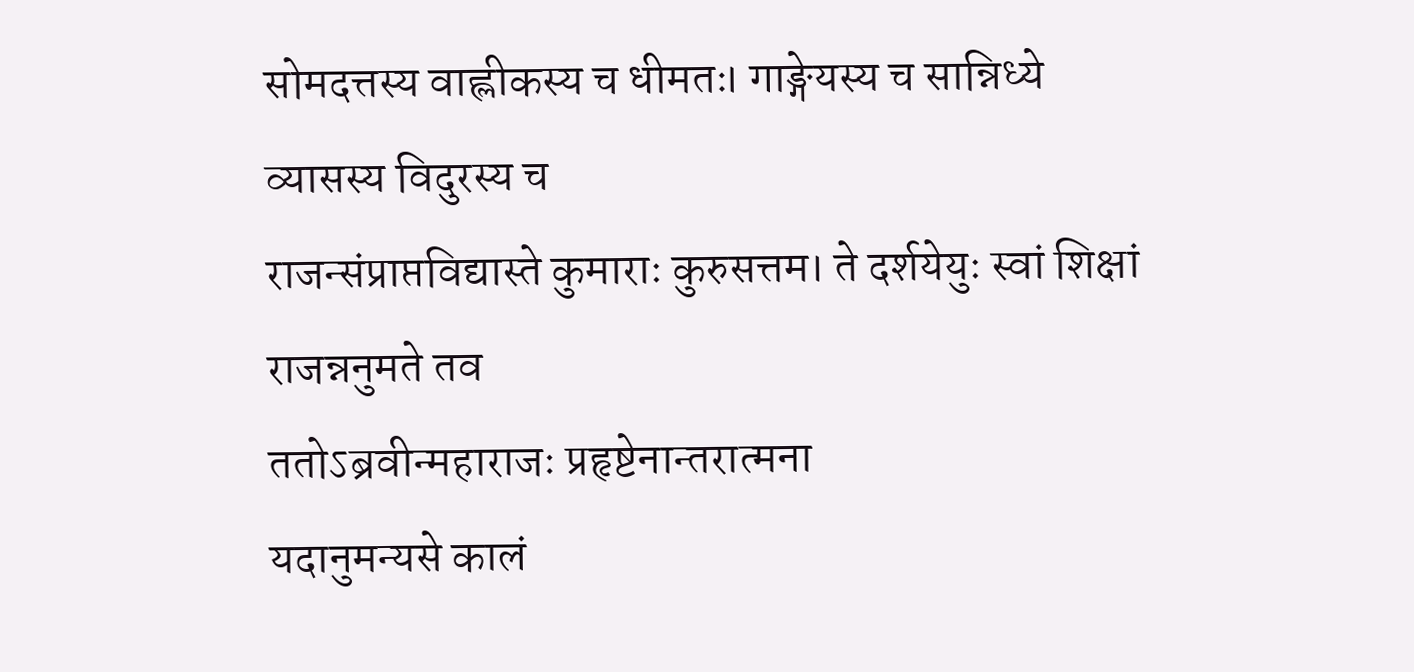सोमदत्तस्य वाह्लीकस्य च धीमतः। गाङ्गेयस्य च सान्निध्ये व्यासस्य विदुरस्य च
राजन्संप्राप्तविद्यास्ते कुमाराः कुरुसत्तम। ते दर्शयेयुः स्वां शिक्षां राजन्ननुमते तव
ततोऽब्रवीन्महाराजः प्रहृष्टेनान्तरात्मना
यदानुमन्यसे कालं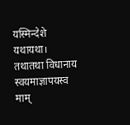यस्मिन्देशे यथायथा। तथातथा विधानाय स्वयमाज्ञापयस्व माम्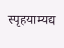स्पृहयाम्यद्य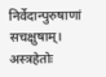निर्वेदान्पुरुषाणां सचक्षुषाम्। अस्त्रहेतोः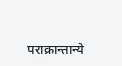पराक्रान्तान्ये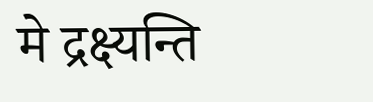मे द्रक्ष्यन्ति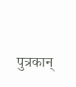पुत्रकान्